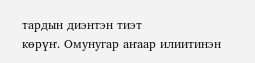тардын диэнтэн тиэт
көрүҥ. Омунугар аҥаар илиитинэн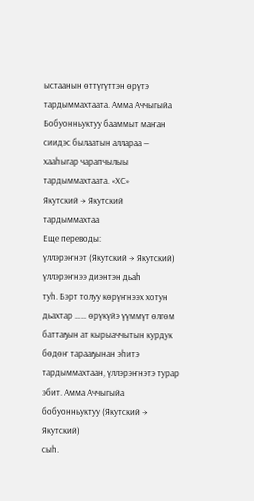ыстаанын өттүгүттэн өрүтэ тардыммахтаата. Амма Аччыгыйа
Бобуонньуктуу бааммыт маҥан сиидэс былаатын аллараа — хааһыгар чарапчылыы тардыммахтаата. «ХС»
Якутский → Якутский
тардыммахтаа
Еще переводы:
үллэрэҥнэт (Якутский → Якутский)
үллэрэҥнээ диэнтэн дьаһ
туһ. Бэрт толуу көрүҥнээх хотун дьахтар …… өрүкүйэ үүммүт өлгөм баттаҕын ат кырыаччытын курдук бөдөҥ тарааҕынан эһитэ тардыммахтаан, үллэрэҥнэтэ турар эбит. Амма Аччыгыйа
бобуонньуктуу (Якутский → Якутский)
сыһ.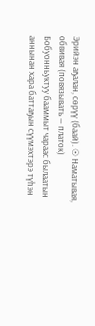Эрийэн аҕалан, сөрүү (баай). ☉ Наматывая, обвивая (повязывать — платок)
Бобуонньуктуу бааммыт чараас былаатын аннынан хара баттаҕын сүүмэхтэрэ түһэн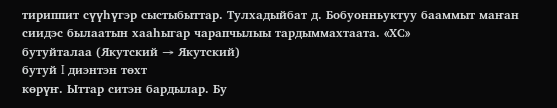тириппит сүүһүгэр сыстыбыттар. Тулхадыйбат д. Бобуонньуктуу бааммыт маҥан сиидэс былаатын хааһыгар чарапчылыы тардыммахтаата. «ХС»
бутуйталаа (Якутский → Якутский)
бутуй I диэнтэн төхт
көрүҥ. Ыттар ситэн бардылар. Бу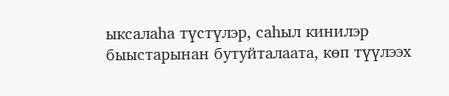ыксалаһа түстүлэр, саһыл кинилэр быыстарынан бутуйталаата, көп түүлээх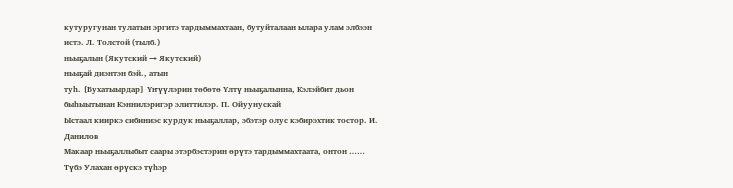кутуругунан тулатын эргитэ тардыммахтаан, бутуйталаан ылара улам элбээн истэ. Л. Толстой (тылб.)
ньыҕалын (Якутский → Якутский)
ньыҕай диэнтэн бэй., атын
туһ. [Бухатыырдар] Үҥүүлэрин төбөтө Үлтү ньыҕалынна, Кэлэйбит дьон быһыытынан Кэннилэригэр элиттилэр. П. Ойуунускай
Ыстаал кииркэ сибиниэс курдук ньыҕаллар, эбэтэр олус кэбирэхтик тостор. И. Данилов
Макаар ньыҕаллыбыт саары этэрбэстэрин өрүтэ тардыммахтаата, онтон …… Түбэ Улахан өрүскэ түһэр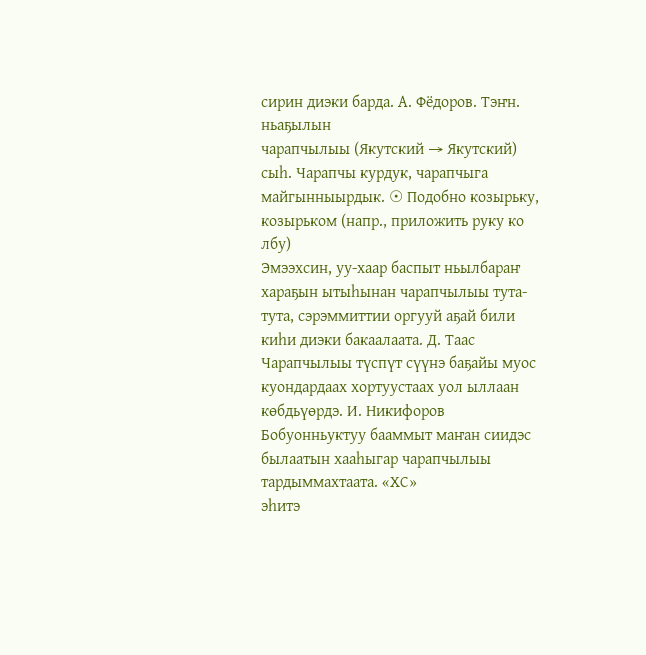сирин диэки барда. А. Фёдоров. Тэҥн. ньаҕылын
чарапчылыы (Якутский → Якутский)
сыһ. Чарапчы курдук, чарапчыга майгынныырдык. ☉ Подобно козырьку, козырьком (напр., приложить руку ко лбу)
Эмээхсин, уу-хаар баспыт ньылбараҥ хараҕын ытыһынан чарапчылыы тута-тута, сэрэммиттии оргууй аҕай били киһи диэки бакаалаата. Д. Таас
Чарапчылыы түспүт сүүнэ баҕайы муос куондардаах хортуустаах уол ыллаан көбдьүөрдэ. И. Никифоров
Бобуонньуктуу бааммыт маҥан сиидэс былаатын хааһыгар чарапчылыы тардыммахтаата. «ХС»
эһитэ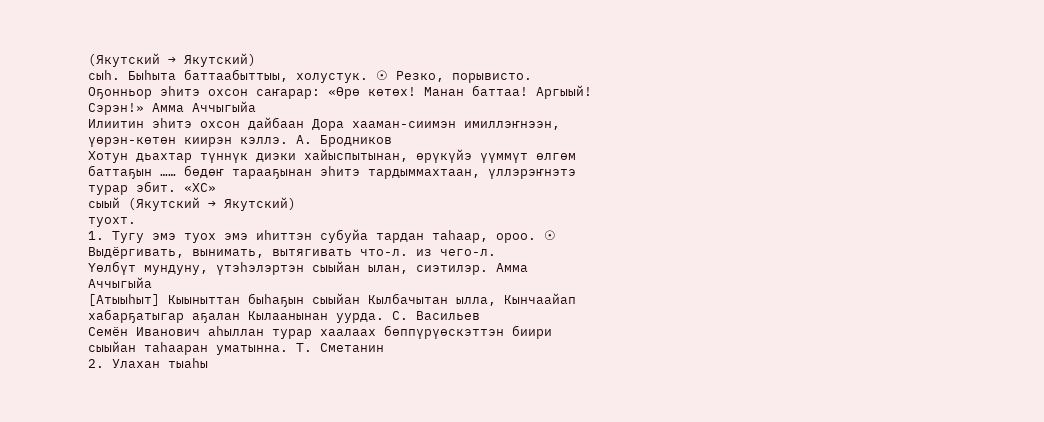(Якутский → Якутский)
сыһ. Быһыта баттаабыттыы, холустук. ☉ Резко, порывисто. Оҕонньор эһитэ охсон саҥарар: «Өрө көтөх! Манан баттаа! Аргыый! Сэрэн!» Амма Аччыгыйа
Илиитин эһитэ охсон дайбаан Дора хааман-сиимэн имиллэҥнээн, үөрэн-көтөн киирэн кэллэ. А. Бродников
Хотун дьахтар түннүк диэки хайыспытынан, өрүкүйэ үүммүт өлгөм баттаҕын …… бөдөҥ тарааҕынан эһитэ тардыммахтаан, үллэрэҥнэтэ турар эбит. «ХС»
сыый (Якутский → Якутский)
туохт.
1. Тугу эмэ туох эмэ иһиттэн субуйа тардан таһаар, ороо. ☉ Выдёргивать, вынимать, вытягивать что-л. из чего-л.
Үөлбүт мундуну, үтэһэлэртэн сыыйан ылан, сиэтилэр. Амма Аччыгыйа
[Атыыһыт] Кыыныттан быһаҕын сыыйан Кылбачытан ылла, Кынчаайап хабарҕатыгар аҕалан Кылаанынан уурда. С. Васильев
Семён Иванович аһыллан турар хаалаах бөппүрүөскэттэн биири сыыйан таһааран уматынна. Т. Сметанин
2. Улахан тыаһы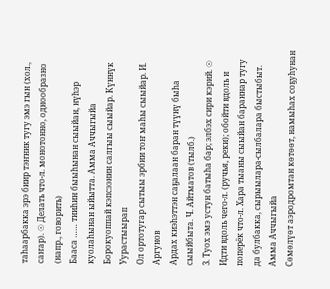таһаарбакка эрэ биир тэҥник тугу эмэ гын (хол., саҥар). ☉ Делать что-л. монотонно, однообразно (напр., говорить)
Бааса …… тииһин быыһынан сыыйан, нүһэр куолаһынан ыйытта. Амма Аччыгыйа
Борокуоппай кэпсээнин салгыы сыыйар. Күннүк Уурастыырап
Ол ортотугар сытыы эрбии тоҥ маһы сыыйар. И. Аргунов
Ардах киэһэттэн саҕалаан баран түүнү быһа сыыйбыта. Ч. Айтматов (тылб.)
3. Туох эмэ устун батыһа бар; элбэх сири кэрий. ☉ Идти вдоль чего-л. (ручья, реки); обойти вдоль и поперёк что-л. Хара тыаны сыыйан бараннар тугу да булбакка, сырыылара-сылбалара быстыбыт. Амма Аччыгыйа
Сөмөлүөт аэродромтан көтөөт, намыһах соҕуһунан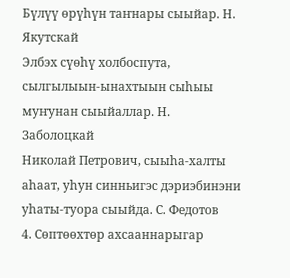Бүлүү өрүһүн таҥнары сыыйар. Н. Якутскай
Элбэх сүөһү холбоспута, сылгылыын-ынахтыын сыһыы муҥунан сыыйаллар. Н. Заболоцкай
Николай Петрович, сыыһа-халты аһаат, уһун синньигэс дэриэбинэни уһаты-туора сыыйда. С. Федотов
4. Сөптөөхтөр ахсааннарыгар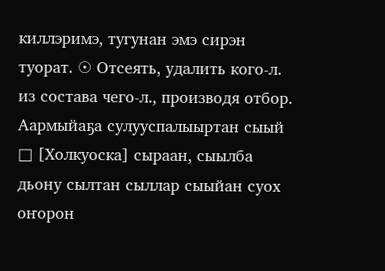киллэримэ, тугунан эмэ сирэн туорат. ☉ Отсеять, удалить кого-л. из состава чего-л., производя отбор. Аармыйаҕа сулууспалыыртан сыый
□ [Холкуоска] сыраан, сыылба дьону сылтан сыллар сыыйан суох оҥорон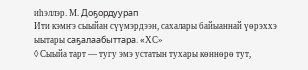иһэллэр. М. Доҕордуурап
Ити кэмҥэ сыыйан сүүмэрдээн, сахалары байыаннай үөрэххэ ыытары саҕалаабыттара. «ХС»
◊ Сыыйа тарт — тугу эмэ устатын тухары көннөрө тут,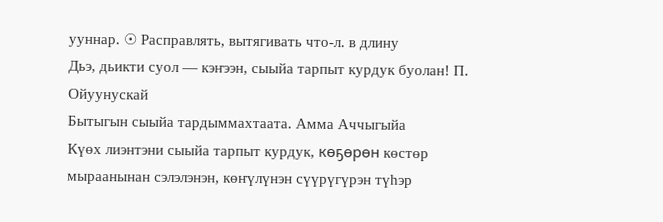ууннар. ☉ Расправлять, вытягивать что-л. в длину
Дьэ, дьикти суол — кэҥээн, сыыйа тарпыт курдук буолан! П. Ойуунускай
Бытыгын сыыйа тардыммахтаата. Амма Аччыгыйа
Күөх лиэнтэни сыыйа тарпыт курдук, көҕөрөн көстөр мыраанынан сэлэлэнэн, көҥүлүнэн сүүрүгүрэн түһэр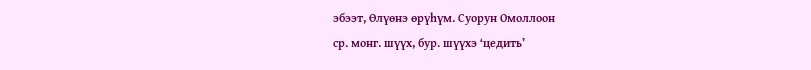эбээт, Өлүөнэ өрүһүм. Суорун Омоллоон
ср. монг. шүүх, бур. шүүхэ ‘цедить’